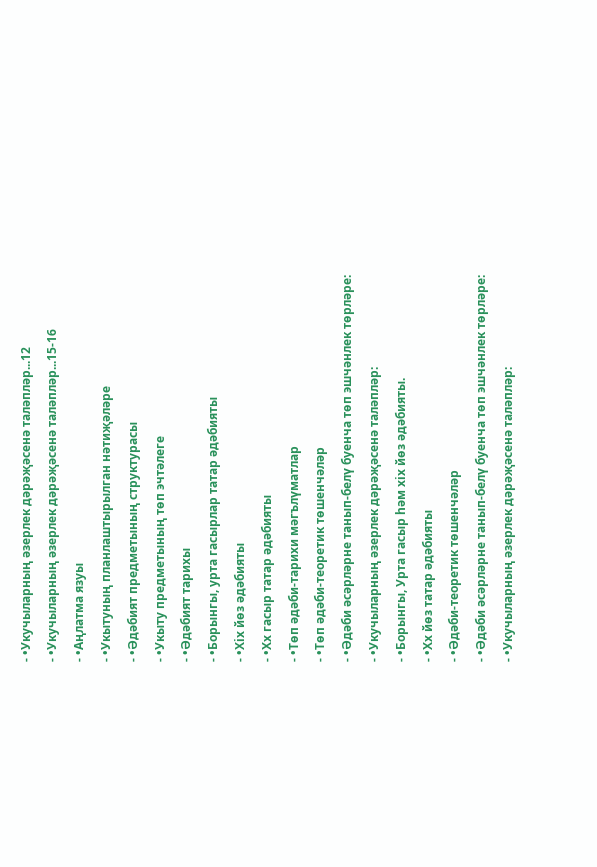- •Укучыларның әзерлек дәрәҗәсенә таләпләр...12
- •Укучыларның әзерлек дәрәҗәсенә таләпләр...15-16
- •Аңлатма язуы
- •Укытуның планлаштырылган нәтиҗәләре
- •Әдәбият предметының структурасы
- •Укыту предметының төп эчтәлеге
- •Әдәбият тарихы
- •Борынгы, урта гасырлар татар әдәбияты
- •Хiх йөз әдәбияты
- •Хх гасыр татар әдәбияты
- •Төп әдәби-тарихи мәгълүматлар
- •Төп әдәби-теоретик төшенчәләр
- •Әдәби әсәрләрне танып-белү буенча төп эшчәнлек төрләре:
- •Укучыларның әзерлек дәрәҗәсенә таләпләр:
- •Борынгы, Урта гасыр һәм хiх йөз әдәбияты.
- •Хх йөз татар әдәбияты
- •Әдәби-теоретик төшенчәләр
- •Әдәби әсәрләрне танып-белү буенча төп эшчәнлек төрләре:
- •Укучыларның әзерлек дәрәҗәсенә таләпләр: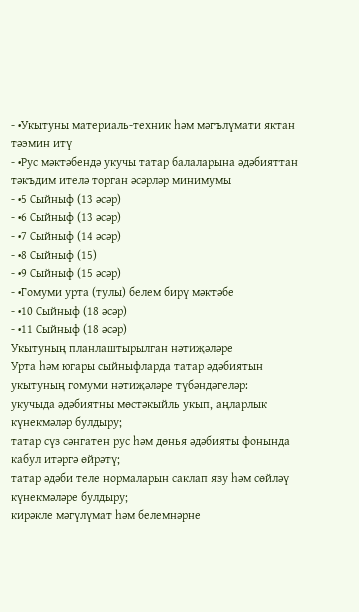- •Укытуны материаль-техник һәм мәгълүмати яктан тәэмин итү
- •Рус мәктәбендә укучы татар балаларына әдәбияттан тәкъдим ителә торган әсәрләр минимумы
- •5 Сыйныф (13 әсәр)
- •6 Сыйныф (13 әсәр)
- •7 Сыйныф (14 әсәр)
- •8 Сыйныф (15)
- •9 Сыйныф (15 әсәр)
- •Гомуми урта (тулы) белем бирү мәктәбе
- •10 Сыйныф (18 әсәр)
- •11 Сыйныф (18 әсәр)
Укытуның планлаштырылган нәтиҗәләре
Урта һәм югары сыйныфларда татар әдәбиятын укытуның гомуми нәтиҗәләре түбәндәгеләр:
укучыда әдәбиятны мөстәкыйль укып, аңларлык күнекмәләр булдыру;
татар сүз сәнгатен рус һәм дөнья әдәбияты фонында кабул итәргә өйрәтү;
татар әдәби теле нормаларын саклап язу һәм сөйләү күнекмәләре булдыру;
кирәкле мәгүлүмат һәм белемнәрне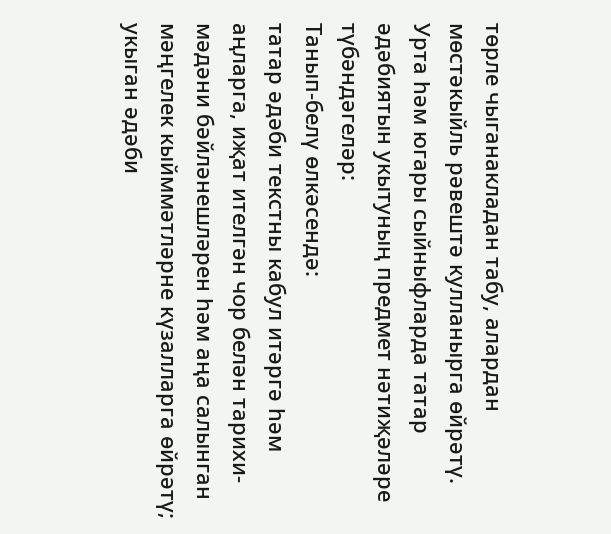төрле чыганакладан табу, алардан мөстәкыйль рәвештә кулланырга өйрәтү.
Урта һәм югары сыйныфларда татар әдәбиятын укытуның предмет нәтиҗәләре түбәндәгеләр:
Танып-белү өлкәсендә:
татар әдәби текстны кабул итәргә һәм аңларга, иҗат ителгән чор белән тарихи-мәдәни бәйләнешләрен һәм аңа салынган мәңгелек кыйммәтләрне күзалларга өйрәтү;
укыган әдәби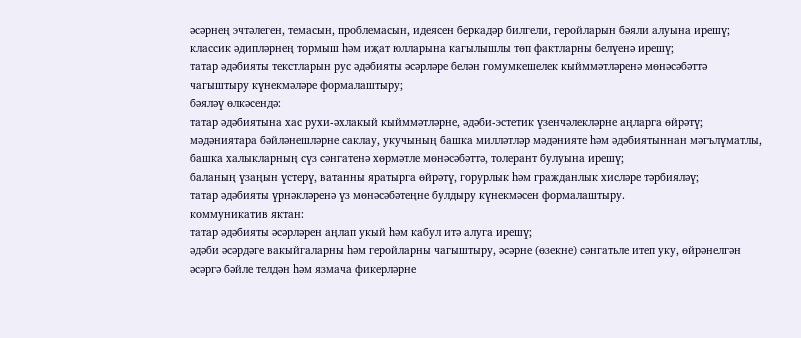әсәрнең эчтәлеген, темасын, проблемасын, идеясен беркадәр билгели, геройларын бәяли алуына ирешү;
классик әдипләрнең тормыш һәм иҗат юлларына кагылышлы төп фактларны белүенә ирешү;
татар әдәбияты текстларын рус әдәбияты әсәрләре белән гомумкешелек кыйммәтләренә мөнәсәбәттә чагыштыру күнекмәләре формалаштыру;
бәяләү өлкәсендә:
татар әдәбиятына хас рухи-әхлакый кыйммәтләрне, әдәби-эстетик үзенчәлекләрне аңларга өйрәтү;
мәдәниятара бәйләнешләрне саклау, укучының башка милләтләр мәдәнияте һәм әдәбиятыннан мәгълүматлы, башка халыкларның сүз сәнгатенә хөрмәтле мөнәсәбәттә, толерант булуына ирешү;
баланың үзаңын үстерү, ватанны яратырга өйрәтү, горурлык һәм гражданлык хисләре тәрбияләү;
татар әдәбияты үрнәкләренә үз мөнәсәбәтеңне булдыру күнекмәсен формалаштыру.
коммуникатив яктан:
татар әдәбияты әсәрләрен аңлап укый һәм кабул итә алуга ирешү;
әдәби әсәрдәге вакыйгаларны һәм геройларны чагыштыру, әсәрне (өзекне) сәнгатьле итеп уку, өйрәнелгән әсәргә бәйле телдән һәм язмача фикерләрне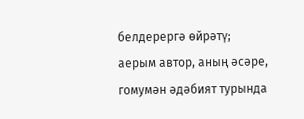белдерергә өйрәтү;
аерым автор, аның әсәре, гомумән әдәбият турында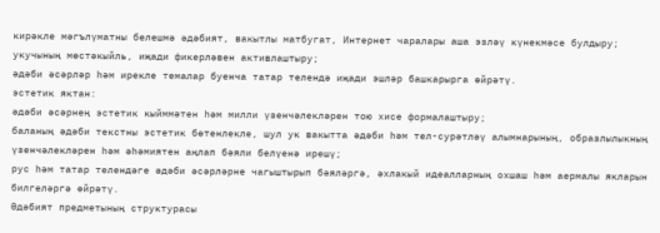кирәкле мәгълүматны белешмә әдәбият, вакытлы матбугат, Интернет чаралары аша эзләү күнекмәсе булдыру;
укучының мөстәкыйль, иҗади фикерләвен активлаштыру;
әдәби әсәрләр һәм ирекле темалар буенча татар телендә иҗади эшләр башкарырга өйрәтү.
эстетик яктан:
әдәби әсәрнең эстетик кыйммәтен һәм милли үзенчәлекләрен тою хисе формалаштыру;
баланың әдәби текстны эстетик бөтенлекле, шул ук вакытта әдәби һәм тел-сурәтләү алымнарының, образлылыкның үзенчәлекләрен һәм әһәмиятен аңлап бәяли белүенә ирешү;
рус һәм татар телендәге әдәби әсәрләрне чагыштырып бәяләргә, әхлакый идеалларның охшаш һәм аермалы якларын билгеләргә өйрәтү.
Әдәбият предметының структурасы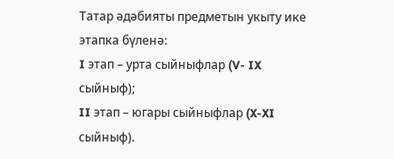Татар әдәбияты предметын укыту ике этапка бүленә:
I этап – урта сыйныфлар (V- IX сыйныф);
II этап – югары сыйныфлар (X-XI сыйныф).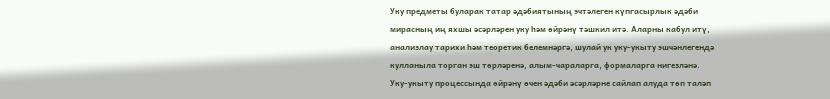Уку предметы буларак татар әдәбиятының эчтәлеген күпгасырлык әдәби мирасның иң яхшы әсәрләрен уку һәм өйрәнү тәшкил итә. Аларны кабул итү, анализлау тарихи һәм теоретик белемнәргә, шулай ук уку-укыту эшчәнлегендә кулланыла торган эш төрләренә, алым-чараларга, формаларга нигезләнә.
Уку-укыту процессында өйрәнү өчен әдәби әсәрләрне сайлап алуда төп таләп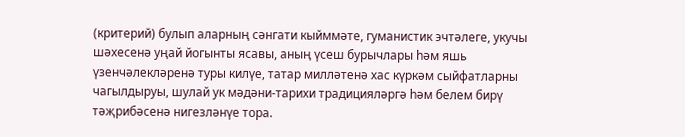(критерий) булып аларның сәнгати кыйммәте, гуманистик эчтәлеге, укучы шәхесенә уңай йогынты ясавы, аның үсеш бурычлары һәм яшь үзенчәлекләренә туры килүе, татар милләтенә хас күркәм сыйфатларны чагылдыруы, шулай ук мәдәни-тарихи традицияләргә һәм белем бирү тәҗрибәсенә нигезләнүе тора.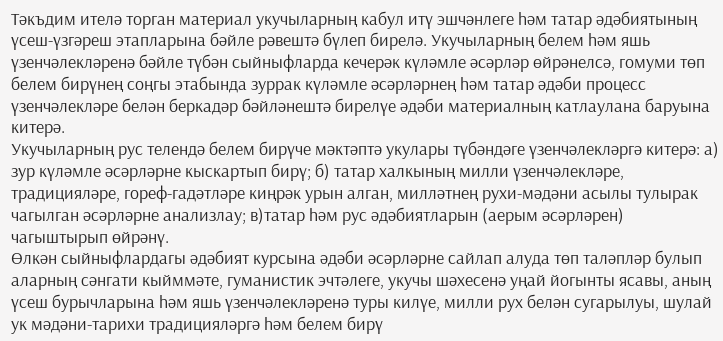Тәкъдим ителә торган материал укучыларның кабул итү эшчәнлеге һәм татар әдәбиятының үсеш-үзгәреш этапларына бәйле рәвештә бүлеп бирелә. Укучыларның белем һәм яшь үзенчәлекләренә бәйле түбән сыйныфларда кечерәк күләмле әсәрләр өйрәнелсә, гомуми төп белем бирүнең соңгы этабында зуррак күләмле әсәрләрнең һәм татар әдәби процесс үзенчәлекләре белән беркадәр бәйләнештә бирелүе әдәби материалның катлаулана баруына китерә.
Укучыларның рус телендә белем бирүче мәктәптә укулары түбәндәге үзенчәлекләргә китерә: а) зур күләмле әсәрләрне кыскартып бирү; б) татар халкының милли үзенчәлекләре, традицияләре, гореф-гадәтләре киңрәк урын алган, милләтнең рухи-мәдәни асылы тулырак чагылган әсәрләрне анализлау; в)татар һәм рус әдәбиятларын (аерым әсәрләрен) чагыштырып өйрәнү.
Өлкән сыйныфлардагы әдәбият курсына әдәби әсәрләрне сайлап алуда төп таләпләр булып аларның сәнгати кыйммәте, гуманистик эчтәлеге, укучы шәхесенә уңай йогынты ясавы, аның үсеш бурычларына һәм яшь үзенчәлекләренә туры килүе, милли рух белән сугарылуы, шулай ук мәдәни-тарихи традицияләргә һәм белем бирү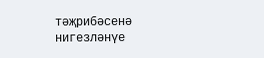тәҗрибәсенә нигезләнүе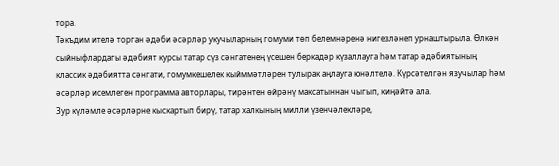тора.
Тәкъдим ителә торган әдәби әсәрләр укучыларның гомуми төп белемнәренә нигезләнеп урнаштырыла. Өлкән сыйныфлардагы әдәбият курсы татар сүз сәнгатенең үсешен беркадәр күзаллауга һәм татар әдәбиятының классик әдәбиятта сәнгати, гомумкешелек кыйммәтләрен тулырак аңлауга юнәлтелә. Күрсәтелгән язучылар һәм әсәрләр исемлеген программа авторлары, тирәнтен өйрәнү максатыннан чыгып, киңәйтә ала.
Зур күләмле әсәрләрне кыскартып бирү, татар халкының милли үзенчәлекләре,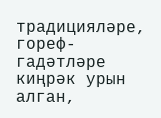традицияләре, гореф-гадәтләре киңрәк урын алган,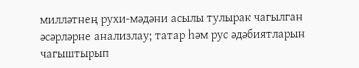милләтнең рухи-мәдәни асылы тулырак чагылган әсәрләрне анализлау; татар һәм рус әдәбиятларын чагыштырып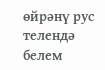өйрәнү рус телендә белем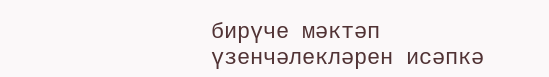бирүче мәктәп үзенчәлекләрен исәпкә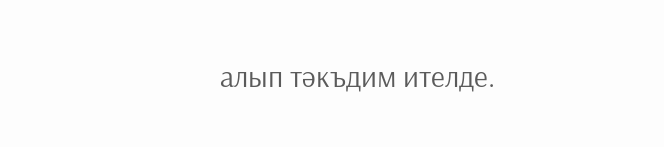алып тәкъдим ителде.